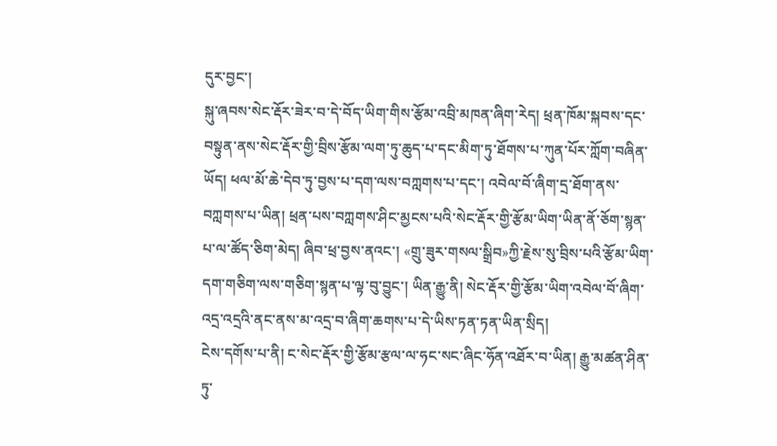དུར་བྱང་།
སྐུ་ཞབས་སེང་རྡོར་ཟེར་བ་དེ་བོད་ཡིག་གིས་རྩོམ་འབྲི་མཁན་ཞིག་རེད། ཕྲན་ཁོམ་སྐབས་དང་བསྟུན་ནས་སེང་རྡོར་གྱི་བྲིས་རྩོམ་ལག་ཏུ་ཆུད་པ་དང་མིག་ཏུ་ཐོགས་པ་ཀུན་པོར་ཀློག་བཞིན་ཡོད། ཕལ་མོ་ཆེ་དེབ་ཏུ་བྱས་པ་དག་ལས་བཀླགས་པ་དང་། འབེལ་བོ་ཞིག་དྲ་ཐོག་ནས་བཀླགས་པ་ཡིན། ཕྲན་པས་བཀླགས་ཤིང་མྱངས་པའི་སེང་རྡོར་གྱི་རྩོམ་ཡིག་ཡིན་ནོ་ཅོག་སྙན་པ་ལ་ཚོད་ཅིག་མེད། ཞིབ་ཕྲ་བྱས་ནའང་། «གྲུ་ཟུར་གསལ་སྒྲིབ»ཀྱི་རྗེས་སུ་བྲིས་པའི་རྩོམ་ཡིག་དག་གཅིག་ལས་གཅིག་སྙན་པ་ལྟ་བུ་བྱུང་། ཡིན་རྒྱུ་ནི། སེང་རྡོར་གྱི་རྩོམ་ཡིག་འབེལ་བོ་ཞིག་འདྲ་འདྲའི་ནང་ནས་མ་འདྲ་བ་ཞིག་ཆགས་པ་དེ་ཡིས་ཏན་ཏན་ཡིན་སྲིད།
ངེས་དགོས་པ་ནི། ང་སེང་རྡོར་གྱི་རྩོམ་རྩལ་ལ་ཧང་སང་ཞིང་ཧོན་འཐོར་བ་ཡིན། རྒྱུ་མཚན་ཤིན་ཏུ་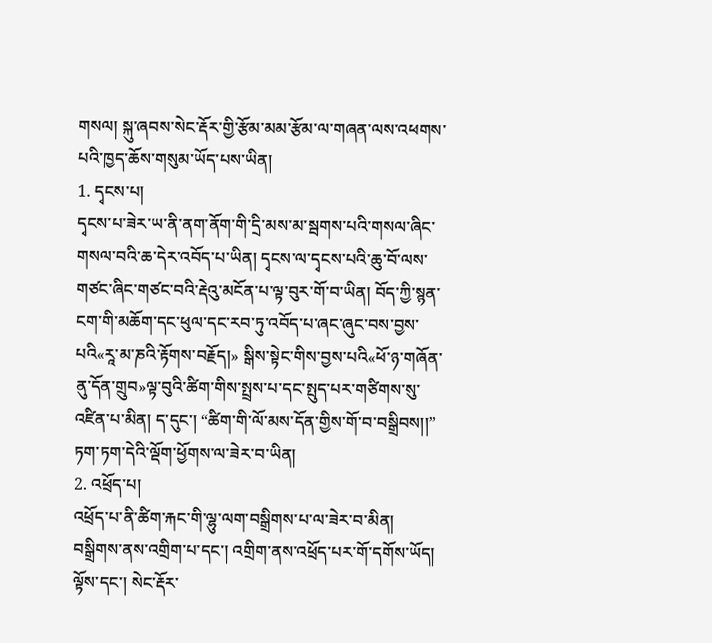གསལ། སྐུ་ཞབས་སེང་རྡོར་གྱི་རྩོམ་མམ་རྩོམ་ལ་གཞན་ལས་འཕགས་པའི་ཁྱད་ཆོས་གསུམ་ཡོད་པས་ཡིན།
1. དྭངས་པ།
དྭངས་པ་ཟེར་ཡ་ནི་ནག་ནོག་གི་དྲི་མས་མ་སྦགས་པའི་གསལ་ཞིང་གསལ་བའི་ཆ་དེར་འབོད་པ་ཡིན། དྭངས་ལ་དྭངས་པའི་ཆུ་བོ་ལས་གཙང་ཞིང་གཙང་བའི་རྡེའུ་མངོན་པ་ལྟ་བུར་གོ་བ་ཡིན། བོད་ཀྱི་སྙན་ངག་གི་མཆོག་དང་ཕུལ་དང་རབ་ཏུ་འབོད་པ་ཞང་ཞུང་བས་བྱས་པའི«རཱ་མ་ཎའི་རྟོགས་བརྗོད།» སྒིས་སྟེང་གིས་བྱས་པའི«ཕོ་ཉ་གཞོན་ནུ་དོན་གྲུབ»ལྟ་བུའི་ཚིག་གིས་སྤྲས་པ་དང་སྤུད་པར་གཙིགས་སུ་འཛིན་པ་མིན། ད་དུང་། “ཚིག་གི་ལོ་མས་དོན་གྱིས་གོ་བ་བསྒྲིབས།།” ཏག་ཏག་དེའི་ལྡོག་ཕྱོགས་ལ་ཟེར་བ་ཡིན།
2. འཕྲོད་པ།
འཕྲོད་པ་ནི་ཚིག་རྐང་གི་ལྷུ་ལག་བསྒྲིགས་པ་ལ་ཟེར་བ་མིན། བསྒྲིགས་ནས་འགྲིག་པ་དང་། འགྲིག་ནས་འཕྲོད་པར་གོ་དགོས་ཡོད། ལྟོས་དང་། སེང་རྡོར་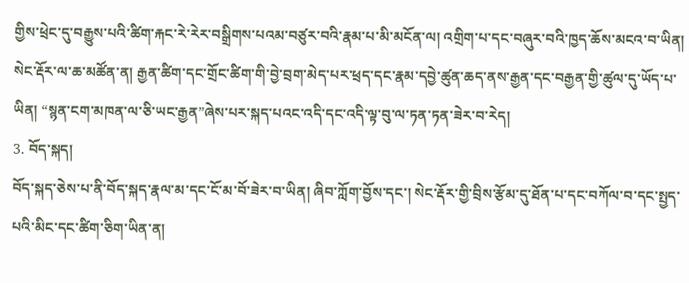གྱིས་ཕྲེང་དུ་བརྒྱུས་པའི་ཚིག་རྐང་རེ་རེར་བསྒྲིགས་པའམ་བཙུར་བའི་རྣམ་པ་མི་མངོན་ལ། འགྲིག་པ་དང་བཞུར་བའི་ཁྱད་ཆོས་མངའ་བ་ཡིན། སེང་རྡོར་ལ་ཆ་མཚོན་ན། རྒྱན་ཚིག་དང་གྲོང་ཚིག་གི་བྱེ་བྲག་མེད་པར་ཕྲད་དང་རྣམ་དབྱེ་ཚུན་ཆད་ནས་རྒྱན་དང་བརྒྱན་གྱི་ཚུལ་དུ་ཡོད་པ་ཡིན། “སྙན་ངག་མཁན་ལ་ཅི་ཡང་རྒྱན”ཞེས་པར་སྐད་པའང་འདི་དང་འདི་ལྟ་བུ་ལ་ཏན་ཏན་ཟེར་བ་རེད།
3. བོད་སྐད།
བོད་སྐད་ཅེས་པ་ནི་བོད་སྐད་རྣལ་མ་དང་ངོ་མ་བོ་ཟེར་བ་ཡིན། ཞིབ་ཀློག་བྱོས་དང་། སེང་རྡོར་གྱི་བྲིས་རྩོམ་དུ་ཐོན་པ་དང་བཀོལ་བ་དང་སྤྱད་པའི་མིང་དང་ཚིག་ཅིག་ཡིན་ན།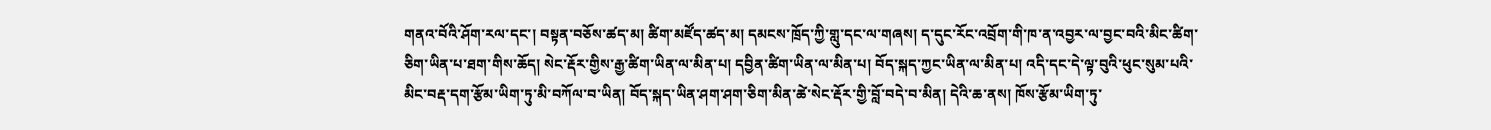གནའ་བོའི་ཤོག་རལ་དང་། བསྟན་བཅོས་ཚད་མ། ཚིག་མཛོད་ཚད་མ། དམངས་ཁྲོད་ཀྱི་གླུ་དང་ལ་གཞས། ད་དུང་རོང་འབྲོག་གི་ཁ་ན་འབྱར་ལ་བྱང་བའི་མིང་ཚིག་ཅིག་ཡིན་པ་ཐག་གིས་ཆོད། སེང་རྡོར་གྱིས་རྒྱ་ཚིག་ཡིན་ལ་མིན་པ། དབྱིན་ཚིག་ཡིན་ལ་མིན་པ། བོད་སྐད་ཀྱང་ཡིན་ལ་མིན་པ། འདི་དང་དེ་ལྟ་བུའི་ཕུང་སུམ་པའི་མིང་བརྡ་དག་རྩོམ་ཡིག་ཏུ་མི་བཀོལ་བ་ཡིན། བོད་སྐད་ཡིན་ཤག་ཤག་ཅིག་མིན་ཚེ་སེང་རྡོར་གྱི་བློ་བདེ་བ་མིན། དེའི་ཆ་ནས། ཁོས་རྩོམ་ཡིག་ཏུ་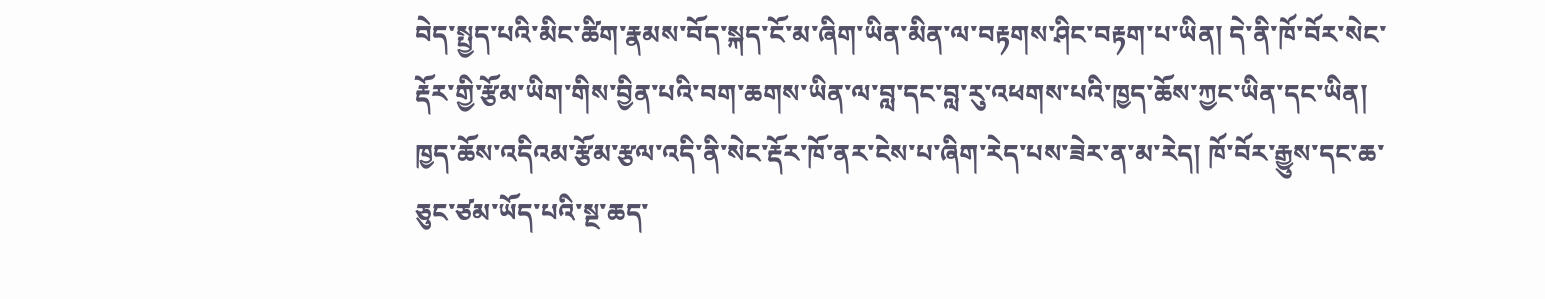བེད་སྤྱད་པའི་མིང་ཚིག་རྣམས་བོད་སྐད་ངོ་མ་ཞིག་ཡིན་མིན་ལ་བརྟགས་ཤིང་བརྟག་པ་ཡིན། དེ་ནི་ཁོ་བོར་སེང་རྡོར་གྱི་རྩོམ་ཡིག་གིས་བྱིན་པའི་བག་ཆགས་ཡིན་ལ་བླ་དང་བླ་རུ་འཕགས་པའི་ཁྱད་ཆོས་ཀྱང་ཡིན་དང་ཡིན།
ཁྱད་ཆོས་འདིའམ་རྩོམ་རྩལ་འདི་ནི་སེང་རྡོར་ཁོ་ནར་ངེས་པ་ཞིག་རེད་པས་ཟེར་ན་མ་རེད། ཁོ་བོར་རྒྱུས་དང་ཆ་ཅུང་ཙམ་ཡོད་པའི་སྔ་ཆད་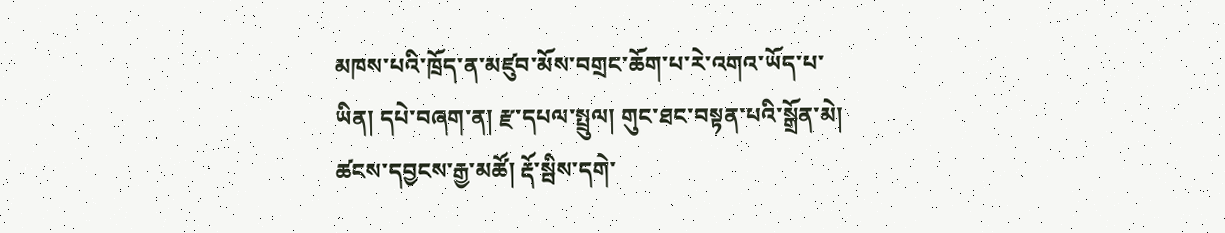མཁས་པའི་ཁྲོད་ན་མཛུབ་མོས་བགྲང་ཆོག་པ་རེ་འགའ་ཡོད་པ་ཡིན། དཔེ་བཞག་ན། རྫ་དཔལ་སྤྲུལ། གུང་ཐང་བསྟན་པའི་སྒྲོན་མེ། ཚངས་དབྱངས་རྒྱ་མཚོ། རྡོ་སྦིས་དགེ་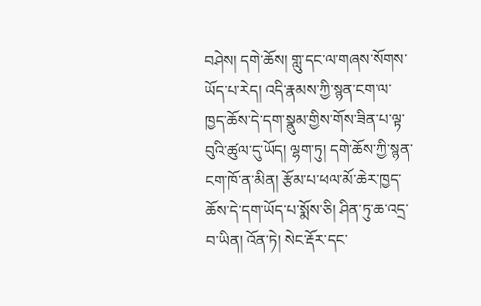བཤེས། དགེ་ཆོས། གླུ་དང་ལ་གཞས་སོགས་ཡོད་པ་རེད། འདི་རྣམས་ཀྱི་སྙན་ངག་ལ་ཁྱད་ཆོས་དེ་དག་སྣུམ་གྱིས་གོས་ཟིན་པ་ལྟ་བུའི་ཚུལ་དུ་ཡོད། ལྷག་ཏུ། དགེ་ཆོས་ཀྱི་སྙན་ངག་ཁོ་ན་མིན། རྩོམ་པ་ཕལ་མོ་ཆེར་ཁྱད་ཆོས་དེ་དག་ཡོད་པ་སྨོས་ཅི། ཤིན་ཏུ་ཆ་འདྲ་བ་ཡིན། འོན་ཏེ། སེང་རྡོར་དང་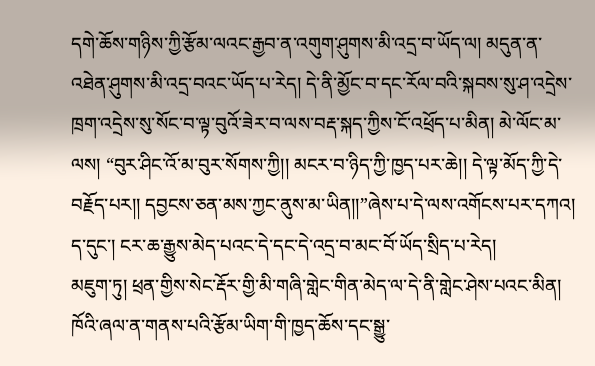དགེ་ཆོས་གཉིས་ཀྱི་རྩོམ་ལའང་རྒྱབ་ན་འགུག་ཤུགས་མི་འདྲ་བ་ཡོད་ལ། མདུན་ན་འཐེན་ཤུགས་མི་འདྲ་བའང་ཡོད་པ་རེད། དེ་ནི་མྱོང་བ་དང་རོལ་བའི་སྐབས་སུ་ཤ་འདྲེས་ཁྲག་འདྲེས་སུ་སོང་བ་ལྟ་བུའོ་ཟེར་བ་ལས་བརྡ་སྐད་ཀྱིས་ངོ་འཕྲོད་པ་མིན། མེ་ལོང་མ་ལས། “བུར་ཤིང་འོ་མ་བུར་སོགས་ཀྱི།། མངར་བ་ཉིད་ཀྱི་ཁྱད་པར་ཆེ།། དེ་ལྟ་མོད་ཀྱི་དེ་བརྗོད་པར།། དབྱངས་ཅན་མས་ཀྱང་ནུས་མ་ཡིན།།”ཞེས་པ་དེ་ལས་འགོངས་པར་དཀའ། ད་དུང་། ངར་ཆ་རྒྱུས་མེད་པའང་དེ་དང་དེ་འདྲ་བ་མང་བོ་ཡོད་སྲིད་པ་རེད།
མཇུག་ཏུ། ཕྲན་གྱིས་སེང་རྡོར་གྱི་མི་གཞི་གླེང་གིན་མེད་ལ་དེ་ནི་གླེང་ཤེས་པའང་མིན། ཁོའི་ཞལ་ན་གནས་པའི་རྩོམ་ཡིག་གི་ཁྱད་ཆོས་དང་སྒྱུ་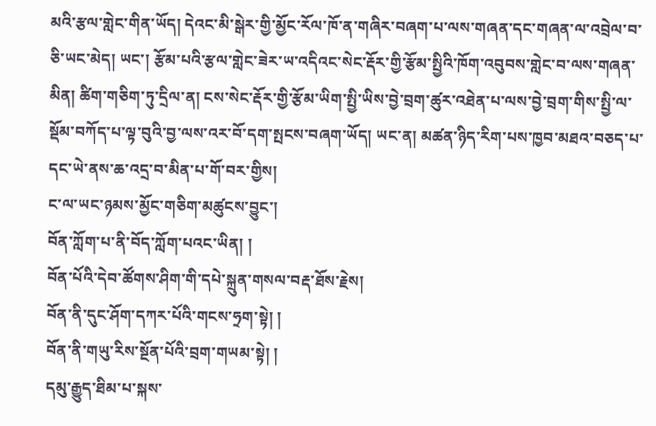མའི་རྩལ་གླེང་གིན་ཡོད། དེའང་མི་སྒེར་གྱི་མྱོང་རོལ་ཁོ་ན་གཞིར་བཞག་པ་ལས་གཞན་དང་གཞན་ལ་འབྲེལ་བ་ཅི་ཡང་མེད། ཡང་། རྩོམ་པའི་རྩལ་གླེང་ཟེར་ཡ་འདིའང་སེང་རྡོར་གྱི་རྩོམ་སྤྱིའི་ཁོག་འབུབས་གླེང་བ་ལས་གཞན་མིན། ཚིག་གཅིག་ཏུ་དྲིལ་ན། ངས་སེང་རྡོར་གྱི་རྩོམ་ཡིག་སྤྱི་ཡིས་བྱེ་བྲག་ཚུར་འཐེན་པ་ལས་བྱེ་བྲག་གིས་སྤྱི་ལ་སྡོམ་བཀོད་པ་ལྟ་བུའི་བྱ་ལས་འར་བོ་དག་སྤངས་བཞག་ཡོད། ཡང་ན། མཚན་ཉིད་རིག་པས་ཁྱབ་མཐའ་བཅད་པ་དང་ཡེ་ནས་ཆ་འདྲ་བ་མིན་པ་གོ་བར་གྱིས།
ང་ལ་ཡང་ཉམས་མྱོང་གཅིག་མཚུངས་བྱུང་།
བོན་ཀློག་པ་ནི་བོད་ཀློག་པའང་ཡིན། །
བོན་པོའི་དེབ་ཚོགས་ཤིག་གི་དཔེ་སྐྲུན་གསལ་བརྡ་ཐོས་རྗེས།
བོན་ནི་དུང་ཤོག་དཀར་པོའི་གངས་ཧྲག་སྟེ། །
བོན་ནི་གཡུ་རིས་སྔོན་པོའི་བྲག་གཡམ་སྟེ། །
དམུ་རྒྱུད་ཐིམ་པ་སྐས་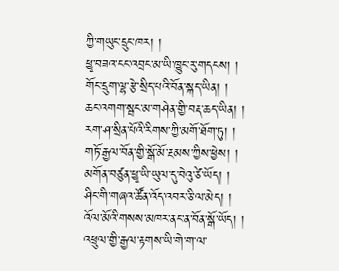ཀྱི་གཡུང་དྲུང་ཁར། །
ཕྱྭ་བཟའ་ངང་འབྲང་མ་ཡི་ཁྱུང་རུ་གདངས། །
གོང་དྲུག་ལྷ་རྩེ་སྲིད་པའི་བོན་སྐད་ཡིན། །
ཆང་འགག་སྦང་མ་གཤེན་གྱི་བརྡ་ཆད་ཡིན། །
རག་ཤ་སྲིན་པོའི་རིགས་ཀྱི་མགོ་ཐོག་ཏུ། །
གཏོ་རྒྱལ་བོན་གྱི་སྒོ་མོ་རྔམས་ཀྱིས་ཕྱེས། །
མགོན་བཙུན་ཕྱྭ་ཡི་ཡུལ་དུ་བེའུ་ཙེ་ཡོད། །
ཤིང་གི་གཞའ་ཚོན་འོད་འབར་ཅི་ལ་མེད། །
འོལ་མོའི་གསས་མཁར་ནང་ན་བོན་སྒོ་ཡོད། །
འཕྲུལ་གྱི་རྒྱལ་རྟགས་ཡི་གེ་ག་ལ་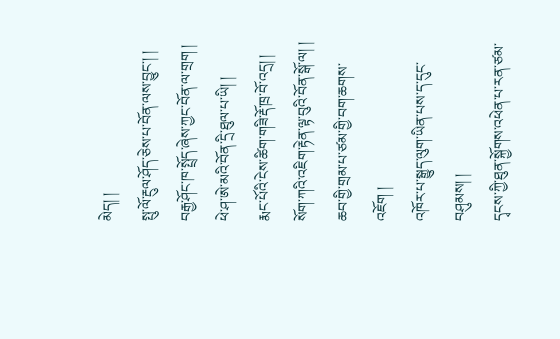མེད། །
སྤུ་ལོ་རྔུལ་ཤོད་ཅེས་པ་བོན་ལས་བྱུང་། །
བརྒྱ་ཤོང་ཁ་སྤྲོད་ཞེས་ཀྱང་བོན་ལ་གྲག །
ཕེ་ཤ་ཨེ་མའི་བོན་དྲི་ཐུལ་པ་ཡི། །
རྨང་པོའི་ངེས་ཚིག་གཟི་རྡོ་ཁྲ་བོ་འདྲ། །
སོག་ཀའི་འཇིག་རྟེན་ལྟ་བུའི་བོན་སྒོ་ལ། །
ཆབ་གྱི་གྲམ་པ་ཙམ་གྱི་བག་ཆགས་འཇོག །
འཁོར་པ་སྒྱུད་ལུག་ཡིན་པས་ད་དུང་བཤུམས། །
དྭངས་ཀྱི་ཐུན་སྐྱོགས་འཕེན་པ་རན་ཙམ་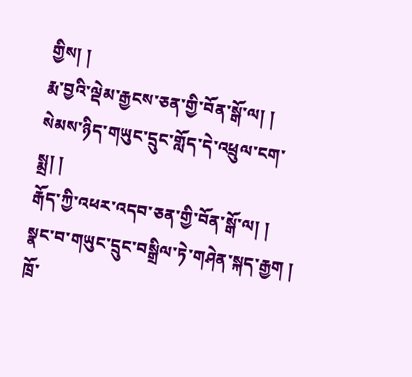གྱིས། །
རྨ་བྱའི་ལྡེམ་རྒྱངས་ཅན་གྱི་བོན་སྒོ་ལ། །
སེམས་ཉིད་གཡུང་དྲུང་གློད་དེ་འཕྲུལ་ངག་སྨྲ། །
རྒོད་ཀྱི་འཕར་འདབ་ཅན་གྱི་བོན་སྒོ་ལ། །
སྣང་བ་གཡུང་དྲུང་བསྒྲིལ་ཏེ་གཤེན་སྐད་རྒྱག །
ཁྲོ་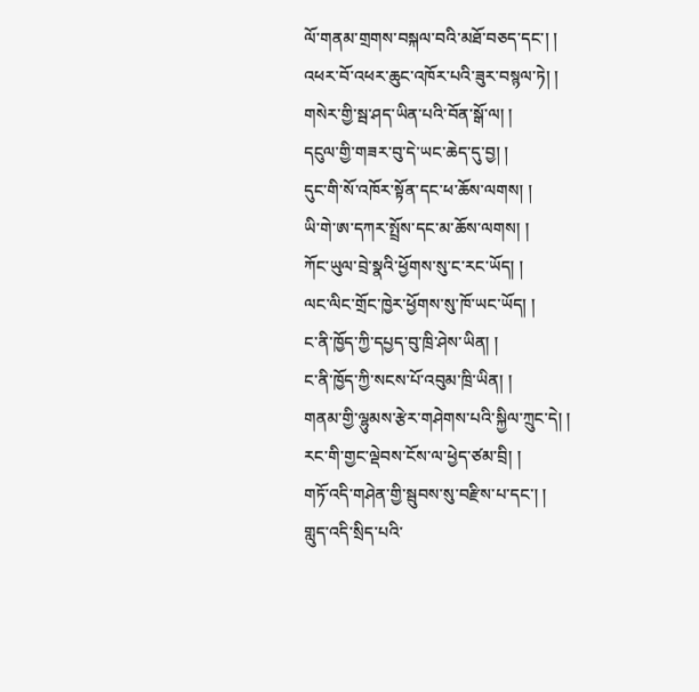ལོ་གནམ་གྲགས་བསྐལ་བའི་མཐོ་བཅད་དང་། །
འཕར་བོ་འཕར་ཆུང་འཁོར་པའི་ཟུར་བསྙལ་ཏེ། །
གསེར་གྱི་སྦ་ཤད་ཡིན་པའི་བོན་སྒོ་ལ། །
དངུལ་གྱི་གཟར་བུ་དེ་ཡང་ཆེད་དུ་བྱ། །
དུང་གི་སོ་འཁོར་སྟོན་དང་ཕ་ཆོས་ལགས། །
ཡི་གེ་ཨ་དཀར་སྤྲོས་དང་མ་ཆོས་ལགས། །
ཀོང་ཡུལ་བྲེ་སྣའི་ཕྱོགས་སུ་ང་རང་ཡོད། །
ལང་ལིང་གྲོང་ཁྱེར་ཕྱོགས་སུ་ཁོ་ཡང་ཡོད། །
ང་ནི་ཁྱོད་ཀྱི་དཔྱད་བུ་ཁྲི་ཤེས་ཡིན། །
ང་ནི་ཁྱོད་ཀྱི་སངས་པོ་འབུམ་ཁྲི་ཡིན། །
གནམ་གྱི་ལྷུམས་རྩེར་གཤེགས་པའི་སྐྱིལ་ཀྲུང་དེ། །
རང་གི་གྱང་ལྡེབས་ངོས་ལ་ཕྱེད་ཙམ་བྲི། །
གཏོ་འདི་གཤེན་གྱི་སྦུབས་སུ་བརྫིས་པ་དང་། །
གླུད་འདི་སྲིད་པའི་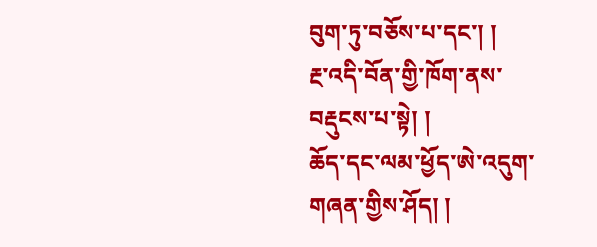བུག་ཏུ་བཅོས་པ་དང་། །
རྔ་འདི་བོན་གྱི་ཁོག་ནས་བརྡུངས་པ་སྟེ། །
ཆོད་དང་ལམ་ཕྱོད་ཨེ་འདུག་གཞན་གྱིས་ཤོད། །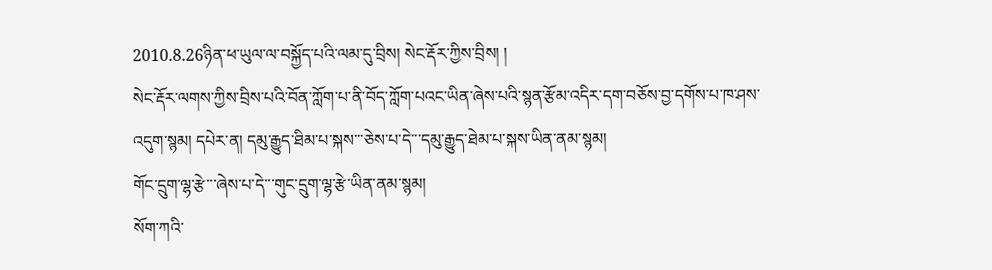2010.8.26ཉིན་ཕ་ཡུལ་ལ་བསྐྱོད་པའི་ལམ་དུ་བྲིས། སེང་རྡོར་ཀྱིས་བྲིས། །
སེང་རྡོར་ལགས་ཀྱིས་བྲིས་པའི་བོན་ཀློག་པ་ནི་བོད་ཀློག་པའང་ཡིན་ཞེས་པའི་སྙན་རྩོམ་འདིར་དག་བཅོས་བྱ་དགོས་པ་ཁ་ཤས་འདུག་སྙམ། དཔེར་ན། དམུ་རྒྱུད་ཐིམ་པ་སྐས་་་ཅེས་པ་དེ་་་དམུ་རྒྱུད་ཐེམ་པ་སྐས་ཡིན་ནམ་སྙམ།
གོང་དྲུག་ལྷ་རྩེ་་་ཞེས་པ་དེ་་་གུང་དྲུག་ལྷ་རྩེ་ཡིན་ནམ་སྙམ།
སོག་ཀའི་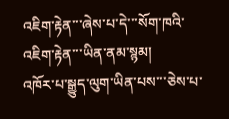འཇིག་རྟེན་་་ཞེས་པ་དེ་་་སོག་ཁའི་འཇིག་རྟེན་་་ཡིན་ནམ་སྙམ།
འཁོར་པ་སྒྱུད་ལུག་ཡིན་པས་་་ཅེས་པ་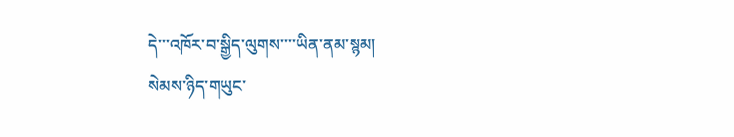དེ་་་འཁོར་བ་སྒྱིད་ལུགས་་་་ཡིན་ནམ་སྙམ།
སེམས་ཉིད་གཡུང་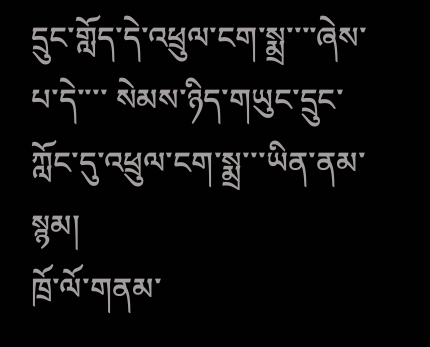དྲུང་གློད་དེ་འཕྲུལ་ངག་སྨྲ་་་་ཞེས་པ་དེ་་་་ སེམས་ཉིད་གཡུང་དྲུང་ཀློང་དུ་འཕྲུལ་ངག་སྨྲ་་་ཡིན་ནམ་སྙམ།
ཁྲོ་ལོ་གནམ་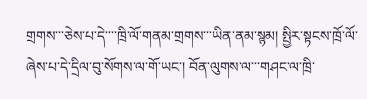གྲགས་་་ཅེས་པ་དེ་་་་ཁྲི་ལོ་གནམ་གྲགས་་་ཡིན་ནམ་སྙམ། སྤྱིར་སྟངས་ཁྲོ་ལོ་ཞེས་པ་དེ་དྲིལ་བུ་སོགས་ལ་གོ་ཡང་། བོན་ལུགས་ལ་་་གཤང་ལ་ཁྲི་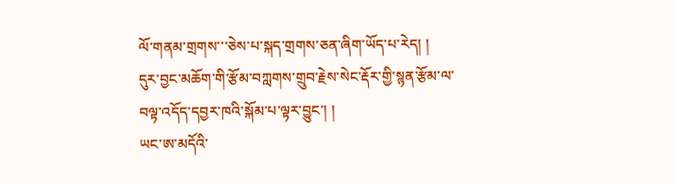ལོ་གནམ་གྲགས་་་ཅེས་པ་སྐད་གྲགས་ཅན་ཞིག་ཡོད་པ་རེད། །
དུར་བྱང་མཆོག་གི་རྩོམ་བཀླགས་གྲུབ་རྗེས་སེང་རྡོར་གྱི་སྙན་རྩོམ་ལ་བལྟ་འདོད་དབྱར་ཁའི་སྐོམ་པ་ལྟར་བྱུང་། །
ཡང་ཨ་མདོའི་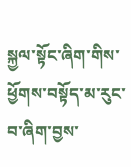སྐྱལ་སྟོང་ཞིག་གིས་ཕྱོགས་བསྟོད་མ་རུང་བ་ཞིག་བྱས་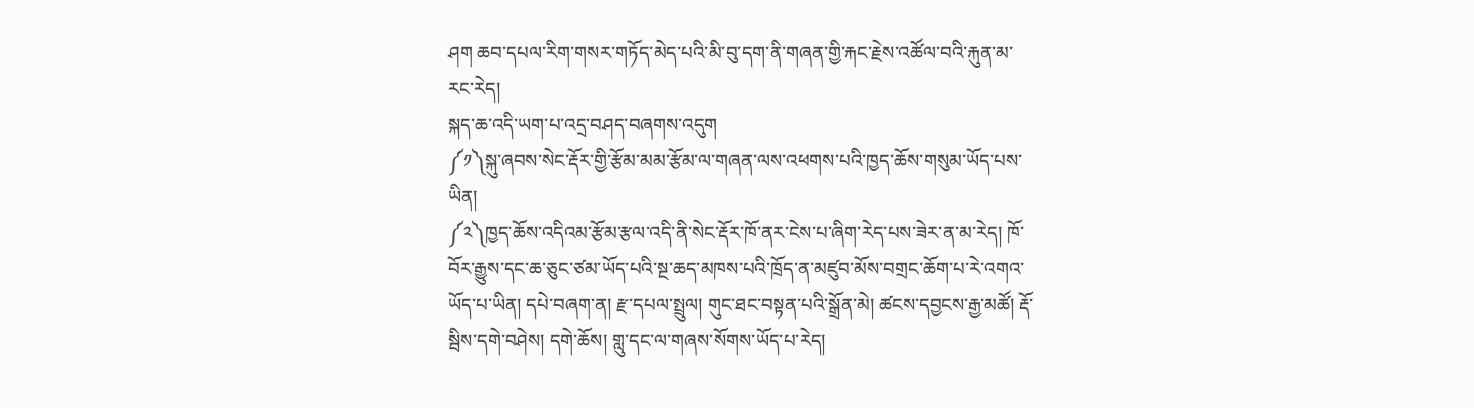ཤག ཆབ་དཔལ་རིག་གསར་གཏོད་མེད་པའི་མི་བུ་དག་ནི་གཞན་གྱི་རྐང་རྗེས་འཚོལ་བའི་རྐུན་མ་རང་རེད།
སྐད་ཆ་འདི་ཡག་པ་འདྲ་བཤད་བཞགས་འདུག
༼༡༽སྐུ་ཞབས་སེང་རྡོར་གྱི་རྩོམ་མམ་རྩོམ་ལ་གཞན་ལས་འཕགས་པའི་ཁྱད་ཆོས་གསུམ་ཡོད་པས་ཡིན།
༼༢༽ཁྱད་ཆོས་འདིའམ་རྩོམ་རྩལ་འདི་ནི་སེང་རྡོར་ཁོ་ནར་ངེས་པ་ཞིག་རེད་པས་ཟེར་ན་མ་རེད། ཁོ་བོར་རྒྱུས་དང་ཆ་ཅུང་ཙམ་ཡོད་པའི་སྔ་ཆད་མཁས་པའི་ཁྲོད་ན་མཛུབ་མོས་བགྲང་ཆོག་པ་རེ་འགའ་ཡོད་པ་ཡིན། དཔེ་བཞག་ན། རྫ་དཔལ་སྤྲུལ། གུང་ཐང་བསྟན་པའི་སྒྲོན་མེ། ཚངས་དབྱངས་རྒྱ་མཚོ། རྡོ་སྦིས་དགེ་བཤེས། དགེ་ཆོས། གླུ་དང་ལ་གཞས་སོགས་ཡོད་པ་རེད།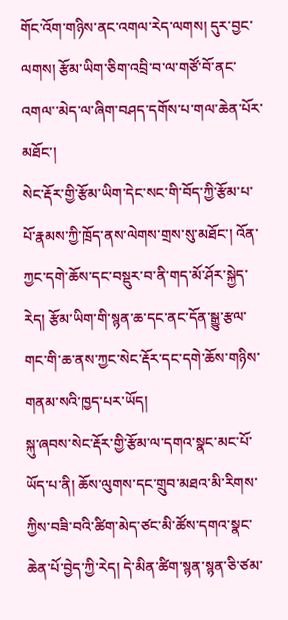གོང་འོག་གཉིས་ནང་འགལ་རེད་ལགས། དུར་བྱང་ལགས། རྩོམ་ཡིག་ཅིག་འབྲི་བ་ལ་གཙོ་བོ་ནང་འགལ་་མེད་ལ་ཞིག་བཤད་དགོས་པ་གལ་ཆེན་པོར་མཐོང་།
སེང་རྡོར་གྱི་རྩོམ་ཡིག་དེང་སང་གི་བོད་ཀྱི་རྩོམ་པ་པོ་རྣམས་ཀྱི་ཁྲོད་ནས་ལེགས་གྲས་སུ་མཐོང་། འོན་ཀྱང་དགེ་ཆོས་དང་བསྡུར་བ་ནི་གད་མོ་ཤོར་སྐྱེད་རེད། རྩོམ་ཡིག་གི་སྙན་ཆ་དང་ནང་དོན་སྒྱུ་རྩལ་གང་གི་ཆ་ནས་ཀྱང་སེང་རྡོར་དང་དགེ་ཆོས་གཉིས་གནམ་སའི་ཁྱད་པར་ཡོད།
སྐུ་ཞབས་སེང་རྡོར་གྱི་རྩོམ་ལ་དགའ་སྣང་མང་པོ་ཡོད་པ་ནི། ཆོས་ལུགས་དང་གྲུབ་མཐའ་མི་རིགས་ཀྱིས་བཟི་བའི་ཚིག་མེད་ཙང་མི་ཚོས་དགའ་སྣང་ཆེན་པོ་བྱེད་ཀྱི་རེད། དེ་མིན་ཚིག་སྙན་སྙན་ཅི་ཙམ་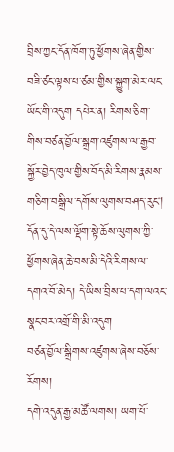བྲིས་ཀྱང་དོན་ཁོག་ཏུ་ཕྱོགས་ཞེན་གྱིས་བཟི་ཙང་ལྟས་པ་ཙམ་གྱིས་སྐྱུག་མེར་ལང་ཡོང་གི་འདུག དཔེར་ན། རིགས་ཅིག་གིས་བཙན་བྱོལ་སྒྲག་འཛུགས་ལ་རྒྱབ་སྐྱོར་བྱེད་ཁུལ་གྱིས་བོད་མི་རིགས་རྣམས་གཅིག་བསྒྲིལ་དགོས་ལུགས་བཤད་རུང། དོན་དུ་དེ་ལས་ལྡོག་སྟེ་ཆོས་ལུགས་ཀྱི་ཕྱོགས་ཞེན་ཆེ་བས་མི་དེའི་རིགས་ལ་དགའ་བོ་མེད། དེ་ཡིས་བྲིས་པ་དག་ལའང་སྣང་བར་འགྲོ་གི་མི་འདུག
བཙན་བྱོལ་སྒྲིགས་འཛུགས་ཞེས་བཅོས་རོགས།
དགེ་འདུན་རྒྱ་མཚོ་ལགས། ཡག་པོ་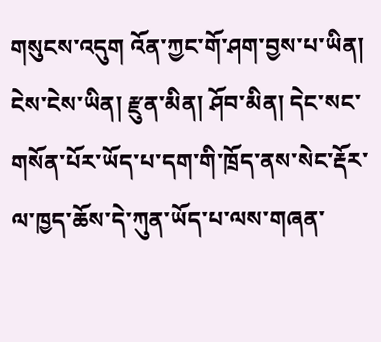གསུངས་འདུག འོན་ཀྱང་གོ་ཤག་བྱས་པ་ཡིན། ངེས་ངེས་ཡིན། རྫུན་མིན། ཤོབ་མིན། དེང་སང་གསོན་པོར་ཡོད་པ་དག་གི་ཁྲོད་ནས་སེང་རྡོར་ལ་ཁྱད་ཆོས་དེ་ཀུན་ཡོད་པ་ལས་གཞན་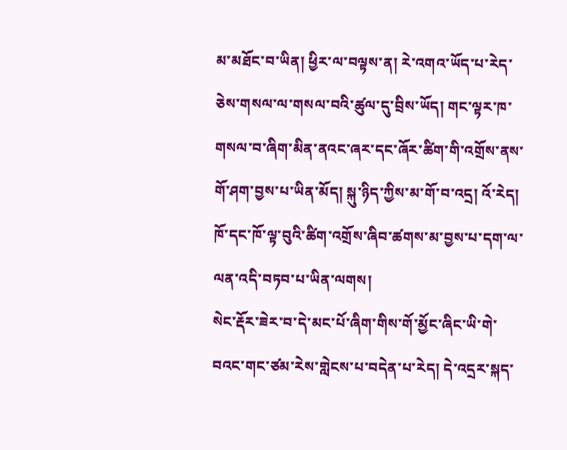མ་མཐོང་བ་ཡིན། ཕྱིར་ལ་བལྟས་ན། རེ་འགའ་ཡོད་པ་རེད་ཅེས་གསལ་ལ་གསལ་བའི་ཚུལ་དུ་བྲིས་ཡོད། གང་ལྟར་ཁ་གསལ་བ་ཞིག་མིན་ནའང་ཞར་དང་ཞོར་ཚིག་གི་འགྲོས་ནས་གོ་ཤག་བྱས་པ་ཡིན་མོད། སྐུ་ཉིད་ཀྱིས་མ་གོ་བ་འདྲ། འོ་རེད། ཁོ་དང་ཁོ་ལྟ་བུའི་ཚིག་འགྲོས་ཞིབ་ཚགས་མ་བྱས་པ་དག་ལ་ལན་འདི་བཏབ་པ་ཡིན་ལགས།
སེང་རྡོར་ཟེར་བ་དེ་མང་པོ་ཞིག་གིས་གོ་མྱོང་ཞིང་ཡི་གེ་བའང་གང་ཙམ་རེས་གླེངས་པ་བདེན་པ་རེད། དེ་འདྲར་སྐད་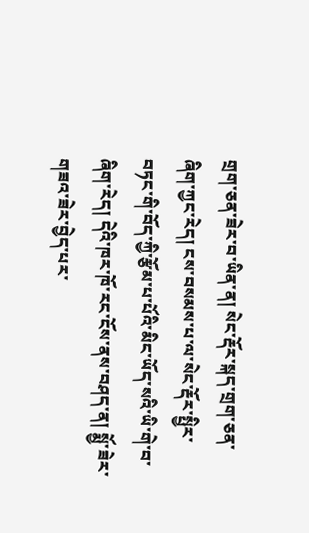གྲག་ཅན་ཟེར་བ་ཡིན་ན། སེང་རྡོར་སྐད་གྲག་ཅན་ཞིག་ཀྱང་རེད། ངས་བསམས་པ་ལ་སེང་རྡོར་སྤྱིར་བཏང་གི་བོད་ཀྱི་རྩོམ་པ་པོའི་མིང་ཡོད་སའི་ཡི་གེ་བ་ཞིག་རེད། དེའི་ཁར་ཁོ་རང་ངོས་ནས་བཤད་ན། སྨྱོ་ཟེར་གཟའ་ཟེར་བྱེད་པར་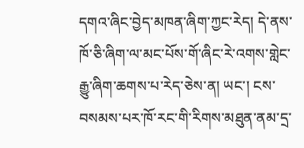དགའ་ཞིང་བྱེད་མཁན་ཞིག་ཀྱང་རེད། དེ་ནས་ཁོ་ཅི་ཞིག་ལ་མང་པོས་གོ་ཞིང་རེ་འགས་གླེང་རྒྱུ་ཞིག་ཆགས་པ་རེད་ཅེས་ན། ཡང་། ངས་བསམས་པར་ཁོ་རང་གི་རིགས་མཐུན་ནམ་དྲ་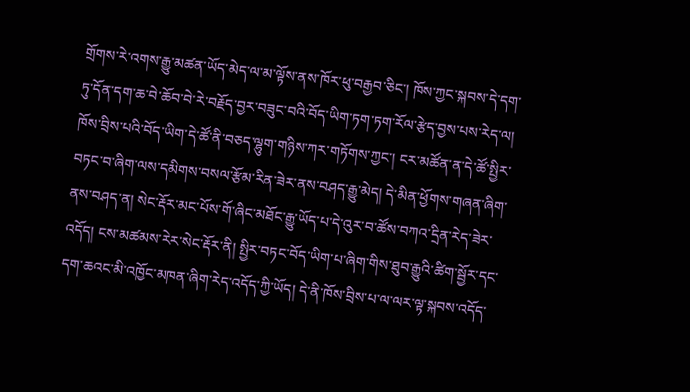གྲོགས་རེ་འགས་རྒྱུ་མཚན་ཡོད་མེད་ལ་མ་ལྟོས་ནས་ཁོར་ཕུ་བརྒྱབ་ཅིང་། ཁོས་ཀྱང་སྐབས་དེ་དག་ཏུ་དོན་དག་ཆ་བེ་ཆོབ་བེ་རེ་བརྗོད་བྱར་བཟུང་བའི་བོད་ཡིག་ཏག་ཏག་རོལ་རྩེད་བྱས་པས་རེད་ལ། ཁོས་བྲིས་པའི་བོད་ཡིག་དེ་ཚོ་ནི་བཅད་ལྷུག་གཉིས་ཀར་གཏོགས་ཀྱང་། ངར་མཚོན་ན་དེ་ཚོ་སྤྱིར་བཏང་བ་ཞིག་ལས་དམིགས་བསལ་རྩོམ་རིན་ཟེར་ནས་བཤད་རྒྱུ་མེད། དེ་མིན་ཕྱོགས་གཞན་ཞིག་ནས་བཤད་ན། སེང་རྡོར་མང་པོས་གོ་ཞིང་མཐོང་རྒྱུ་ཡོད་པ་དེ་འུར་བ་ཚོས་བཀའ་དྲིན་རེད་ཟེར་འདོད། ངས་མཚམས་རེར་སེང་རྡོར་ནི། སྤྱིར་བཏང་བོད་ཡིག་པ་ཞིག་གིས་ཐུབ་རྒྱུའི་ཚིག་སྦྱོར་དང་དག་ཆའང་མི་འཁྱོང་མཁན་ཞིག་རེད་འདོད་ཀྱི་ཡོད། དེ་ནི་ཁོས་བྲིས་པ་ལ་ལར་ལྟ་སྐབས་འདོད་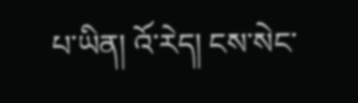པ་ཡིན། འོ་རེད། ངས་སེང་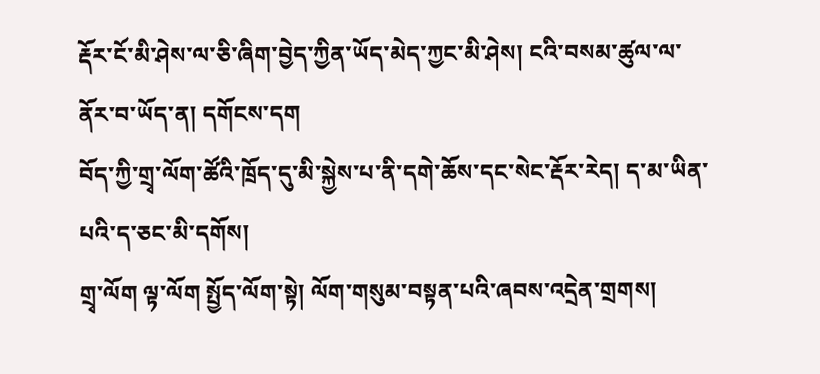རྡོར་ངོ་མི་ཤེས་ལ་ཅི་ཞིག་བྱེད་ཀྱིན་ཡོད་མེད་ཀྱང་མི་ཤེས། ངའི་བསམ་ཚུལ་ལ་ནོར་བ་ཡོད་ན། དགོངས་དག
བོད་ཀྱི་གྲྭ་ལོག་ཚོའི་ཁྲོད་དུ་མི་སྐྱེས་པ་ནི་དགེ་ཆོས་དང་སེང་རྡོར་རེད། ད་མ་ཡིན་པའི་ད་ཅང་མི་དགོས།
གྲྭ་ལོག ལྟ་ལོག སྤྱོད་ལོག་སྟེ། ལོག་གསུམ་བསྟན་པའི་ཞབས་འདྲེན་གྲགས།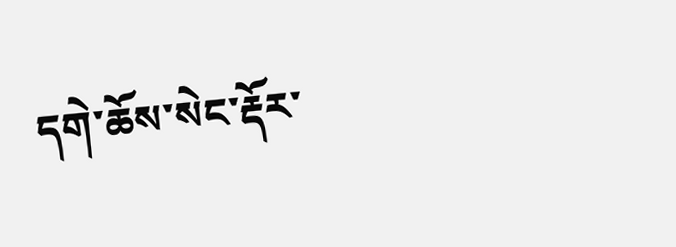དགེ་ཆོས་སེང་རྡོར་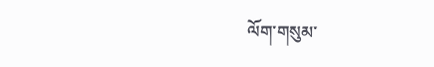ལོག་གསུམ་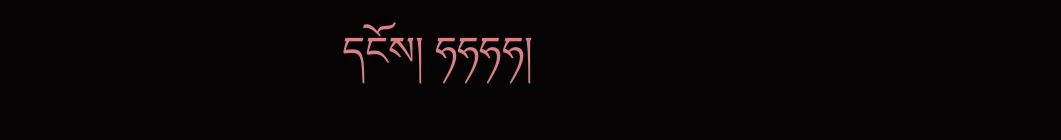དངོས། ཧཧཧཧ།